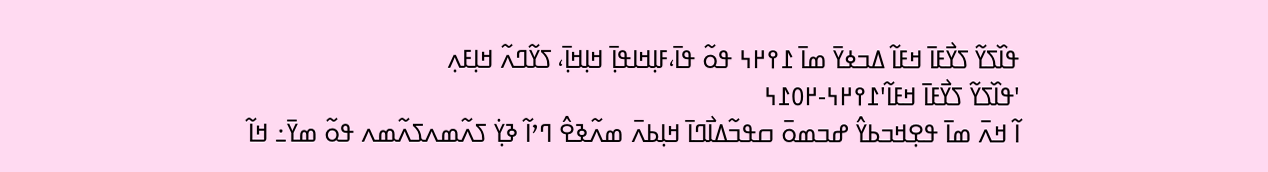ߟߊ߰ߖߌ߬ ߖߌ߯ߓߊ߫ ߞߓߊ߬ ߡߏߦߌ߫ ߘߊ߫ ߁߉߂߆ ߟߋ߬ ߟߊ߫،ߓߊ߲ߞߊߟߊ߲߫ ߞߊ߲ߞߊ߲߫، ߖߌ߬ߣߍ߬ ߞߊ߲ߓߍ߲
'ߟߊ߰ߖߌ߬ ߖߌ߯ߓߊ߫ ߞߓߊ߬'߁߉߂߆-߂߀߁߆
ߊ߬ ߞߍ߫ ߘߊ߫ ߟߐ߲ߞߏߕߌ߮ ߝߏߘߋ߫ ߛߟߏ߬ߡߊ߯ߣߊ߫ ߞߊ߲ߕߍ߫ ߘߍ߬ߢߐ߮ ߣߴߊ߬ ߢߌ߲߭ ߖߍ߬ߘߍߖߍ߬ߘߍ ߟߋ߬ ߘߌ߫߸ ߞߊ߬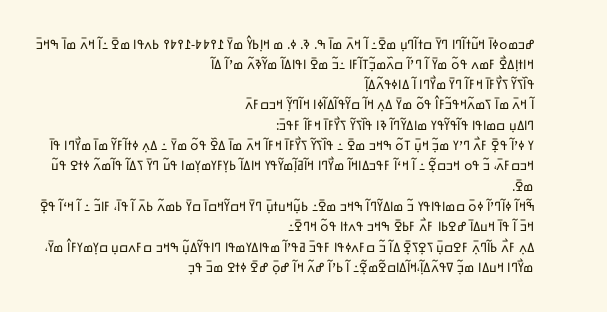ߝߏߘߋߦߊ߫ ߞߎ߬ߙߊ߬ߣߊ ߣߌ߫ ߛߙߊ߬ߣߎ߲ ߘߐ߫߸ ߊ߬ ߞߍ߫ ߘߊ߫ ߒ. ߢ. ߦ. ߘ ߞߊ߲ߕߌ߮ ߘߌ߫ ߁߉߈߈-߁߉߈߉ ߕߍߟߊ ߘߐ߫ ߸ߊ߬ ߞߍ߫ ߘߊ߫ ߒߞߏ߫ ߞߊߙߊ߲ߡߐ߯ ߓߘߍ ߟߋ߬ ߘߌ߫ ߊ߬ ߣߴߊ߬ ߛߍ߰ߘߏ߲߬ߠߊ߬ߓߊ ߸ߏ߬ ߘߐ߫ ߊߟߊߡߊ߬ ߘߌ߬ߢߍ߬ ߘߴߊ߬ ߡߊ߬
ߟߊ߰ߖߌ߬ ߖߌ߯ߓߊ߫ ߞߓߊ߬ ߣߌ߫ ߘߌ߯ߣߊ ߊ߬ ߡߊߦߟߍ߬ߡߊ߲߬
ߊ߬ ߞߍ߫ ߘߊ߫ ߖߘߍ߬ߞߟߏ߬ߓߊ߮ ߟߋ߬ ߘߌ߫ ߡߍ߲ ߞߊ߬ ߛߌ߬ߟߊ߬ߡߊ߬ߦߊ ߞߊ߬ߣߌ߲߬ ߞߏߛߓߍ߫
ߣߊߡߎ߲ ߛߘߊߟߊ ߟߊ߬ߟߌ߬ߟߌ ߘߊߡߌ߬ߣߊ߬ ߢߊ ߟߊ߰ߖߌ߬ ߖߌ߯ߓߊ߫ ߞߓߊ߬ ߓߟߏ߫:
ߌ ߦߴߊ߬ ߟߐ߲߫ ߓߍ߯ ߣߴߌ ߘߏ߲߬ ߞߎ߲߫ ߠߋ߬ ߒߞߏ ߘߐ߫ ߸ ߟߊ߰ߖߌ߬ ߖߌ߯ߓߊ߫ ߞߓߊ߬ ߞߍ߫ ߘߊ߫ ߡߐ߰ ߟߋ߬ ߘߌ߫ ߸ ߡߍ߲ ߦߙߊ߬ߓߌ߬ ߘߊ߫ ߘߌ߯ߣߊ ߟߊ߫ ߞߏߛߓߍ߫، ߏ߬ ߟߋ ߞߏߛߐ߲߬ ߸ ߊ߬ ߞߵߊ߬ ߓߟߏߡߊߞߊ߬ ߘߌ߯ߣߊ ߞߊ߬ߥߊ߲߬ߘߌ߬ߟߌ ߞߊߡߊ߬ ߕߌ߲ߓߌߘߌ߲ߘߊ ߟߎ߬ ߣߌ߫ ߖߡߊ߬ ߟߊ߬ߘߍ߬ ߦߙߐ ߟߎ߬ ߘߐ߫.
ߒ߬ߞߊ߬ ߦߊ߬ߣߴߊ߬ ߦߋ߫ ߛߘߊߟߊߟߌ ߏ߬ ߘߊߡߌ߬ߣߊ߬ ߒߞߏ ߘߐ߫߸ ߕߎ߲߬ߞߎߙߎ߲߫ ߣߌ߫ ߞߛߌ߬ߞߛߊ߫ ߛߌ߫ ߕߘߍ߬ ߕߍ߫ ߊ߬ ߟߊ߫، ߓߊߏ߬ ߸ ߊ߬ ߞߵߊ߬ ߟߐ߲߫ ߞߏ߫ ߊ߬ ߟߊ߫ ߞߎߡߊ߫ ߝߐߕߊ ߓߍ߯ ߓߕߐ߫ ߒߞߏ ߟߍߙߊ ߟߋ߬ ߞߣߐ߫߸
ߡߍ߲ ߓߍ߯ ߕߊ߬ߣߍ߲߫ ߓߐߛߎ߲߫ ߖߐ߲ߖߐ߲߫ ߡߊ߬ ߏ߬ ߛߓߍߦߟߊ ߓߟߏ߫ ߥߟߴߊ߬ ߘߟߊߡߌߘߟߊ ߣߊߟߌ߬ߡߎ߲߬ ߒߞߏ ߛߓߍߛߎ߲ ߛߌ߲ߘߌߓߊ߮ ߘߌ߫، ߘߌ߯ߣߊ ߞߎߡߊ ߘߏ߲߬ ߜߟߍ߬ߡߊ߲߬،ߞߊ߬ߡߊߛߐ߬ߘߐ߲߬߸ ߊ߬ ߕߴߊ߬ ߝߍ߬ ߞߊ߬ ߝߋ߲߫ ߝߐ߫ ߦߙߐ ߘߏ߫ ߟߏ߲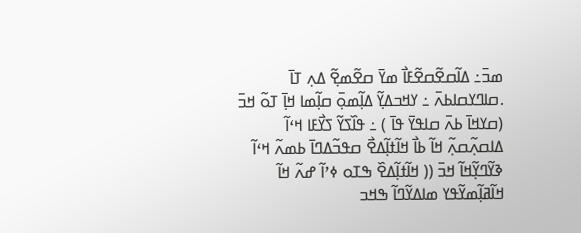ߘߏ߫߸ ߡߊ߬ߛߐ߬ߛߐ߬ߓߊ߯ ߘߌ߫ ߛߐ߬ߘߐ߲߬ ߡߍ߲ ߠߊ߫ .ߛߊߣߌߛߊߕߍ߫ ߸ ߌߞߏߡߌ߲߬ ߡߊ߲߬ߘߋ߲߫ ߛߊ߲߬ߘߊ ߞߊ߲߫ ߠߋ߬ ߞߏ߫ (ߛߌߞߊ߫ ߕߍ߫ ߛߊߟߌ߫ ߟߊ߫ ) ߸ ߟߊ߰ߖߌ߬ ߖߌ߯ߓߊ ߞߵߊ߬ ߡߊߛߍ߲߬ߛߍ߲߬ ߞߊ߬ ߕߊ߯ ߞߊ߬ߙߊ߲߬ߡߐ߯ ߛߟߏ߬ߡߣߊ߫ ߕߘߍ߬ ߞߵߊ߬ ߢߌ߬ߣߌ߲߬ߞߊ߬ ߞߏ߫ (( ߞߊ߬ߙߊ߲߬ߡߐ߰ ߒߠߋ ߦߴߊ߬ ߝߍ߬ ߞߊ߬ ߞߊ߬ߥߊ߲߬ߘߌ߬ߟߌ ߘߊߡߌ߬ߣߊ߬ ߒߞߏ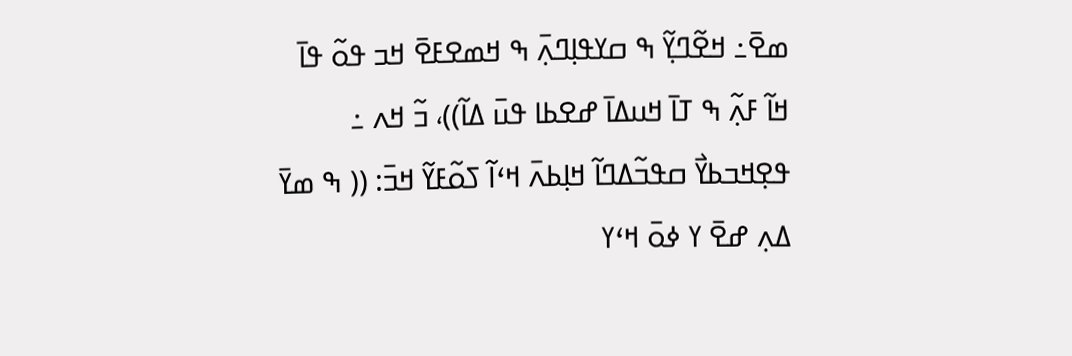ߘߐ߫߸ ߞߐ߬ߣߌ߲߬ ߒ ߛߌߟߊ߲ߣߍ߲߫ ߒ ߞߘߐߓߐ߫ ߞߏ ߟߋ߬ ߟߊ߫ ߞߊ߬ ߓߍ߲߬ ߒ ߠߊ߫ ߞߎߡߊ߫ ߝߐߕߊ ߟߎ߫ ߡߊ߬))، ߏ߬ ߞߍ ߸ ߟߐ߲ߞߏߕߌ߯ ߛߟߏ߬ߡߣߊ߬ ߞߊ߲ߕߍ߫ ߞߵߊ߬ ߖߋ߬ߓߌ߬ ߞߏ߫: (( ߒ ߘߌ߫ ߡߍ߲ ߝߐ߫ ߌ ߦߋ߫ ߞߵߌ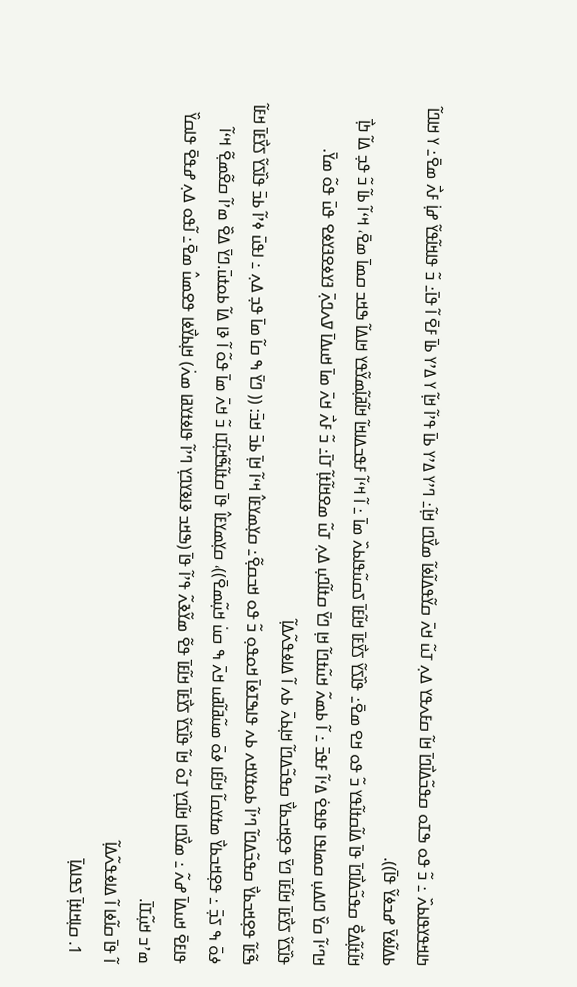ߤߊߞߟߌߟߊߕߍ߰ ߸ ߏ߬ ߟߋ ߒߠߋ ߛߟߏ߬ߡߊ߯ߣߊ߫ ߞߊ߬ ߛߓߍߟߌ ߡߍ߲ ߠߎ߬ ߞߍ߫ ߛߌ߬ߟߡߊ߬ߦߊ߬ ߘߌ߯ߣߊ ߞߊ߲߬߸ ߣߴߌ ߡߴߌ ߕߊ߫ ߟߴߊ߬ ߞߊ߲߬ ߌ ߡߴߌ ߕߊ߫ ߓߐ߫ ߊ߬ ߟߊ߫߸ ߏ߬ ߟߊߞߊ߬ߟߌ߬ ߝߊ߲߭ ߓߍ߯ ߘߐ߫߸ ߌ ߞߊߣߊ߬ ߕߡߊ߬ߦߌ߫ ߝߏߦߌ߬ ߟߊ߫)).
ߞߊ߬ߙߊ߲߬ߡߐ߯ ߛߟߏ߬ߡߊ߯ߣߊ߫ ߟߊ߫ ߡߊ߬ߛߙߊ߬ߟߌ ߏ߬ ߟߋ ߞߐ ߘߐ߫߸ ߟߊ߰ߖߌ߬ ߖߌ߯ߓߊ߫ ߞߊ߬ߓߊ߫ ߖߛߎ߬ߟߊߕߍ߰ ߘߊ߫ ߸ ߊ߬ ߞߵߊ߬ ߓߟߏߡߊߞߊ߬ ߞߊ߬ߥߊ߲߬ߘߌ߬ߟߌ ߞߊߡߊ߬ ߒߞߏ ߛߘߊ߫ ߘߐ߫، ߞߵߊ߬ ߕߊ߬ ߏ߬ ߟߏ߲ ߡߊ߬ ߤߊ߲߯ ߞߣߵߊ߬ ߛߌ߰ ߣߊߡߎ߲ ߛߘߊߟߊ ߟߊߟߐ߭ ߡߵߊ߬ ߓߟߏ߫ ߸ ߊ߬ ߕߘߍ߬ ߞߎ߬ߙߣߊ߬ ߞߊ߲ ߣߌ߫ ߛߙߊ߬ߣߎ߲ ߡߍ߲ ߠߎ߬ ߘߐߞߊ߬ߙߊ߲߬ ߠߊ߫߸ ߏ߬ ߓߍ߯ ߞߍ߫ ߘߊ߫ ߞߎߡߊ߫ ߜߍߣߍ߲߫ ߔߌߦߐߔߌߦߐ ߟߎ߫ ߟߋ߬ ߘߌ߫.
ߟߊ߰ߖߌ߬ ߖߌ߯ߓߊ߫ ߞߊ߬ߓߊ߫ ߣߌ߫ ߟߐ߲ߞߏߕߌ߯ ߛߟߏ߬ߡߣߊ߬ ߞߊ߲ߕߍ߫ ߕߍ ߊ߬ ߡߊߦߟߍ߬ߡߊ߲߬
ߒ߬ߓߊ߬ ߟߐ߲ߞߏߕߌ߯ ߛߟߏ߬ߡߣߊ߬ ߣߴߊ߬ ߕߋߙߌߞߍ ߕߍ ߟߊߒߠߦߊ߫ ߞߋߟߋ߲ ߏ߬ ߟߋ ߞߏߛߐ߲߬߸ ߛߌ߲ߘߌߓߊ߮ ߞߵߊ߬ ߞߊ߲߫ ߕߏ߫ ߞߏ߫: (( ߣߌ߫ ߒ ߛߊ߬ ߘߊ߫ ߟߏ߲ ߡߍ߲ ߸ ߊߟߎ߫ ߦߴߊ߬ ߕߏ߫ ߟߊ߰ߖߌ߬ ߖߌ߯ߓߊ߫ ߞߓߊ߬ ߦߋ߫ ߒ ߖߏ߲߫ ߸ ߟߐ߲ߞߏߕߌ߯ ߘߙߌߛߊ߬ ߞߊ߬ߓߊ ߦߋ߫ ߘߎ߬ߥߊ߬ߥߎ ߞߍ߫ ߒ ߛߎ߭ ߞߎ߲߬ߘߐ߫))، ߛߌ߲ߘߌߓߊ߮ ߟߊ߫ ߛߙߊ߬ߒ߬ߞߊ߲߬ߠߊ ߏ߬ ߞߍ߫ ߘߊ߫ ߟߋ߬ ߊ߬ ߢߊ ߡߊ߬ ߕߋߙߎ߫.ߣߌ߫ ߡߐ߰ ߘߴߊ߬ ߛߐ߬ߘߐ߲߬ ߞߵߊ߬ ߟߊߓߐ߫ ߞߎߡߊ߫ ߝߍ߬ ߸ ߘߌ߯ߣߊ ߞߊ߬ߣߌ߲ ߠߋ߬ ߞߊ߬ ߟߊ߰ߖߌ߬ ߖߌ߯ߓߊ߫ ߞߊ߬ߓߊ߫ ߟߐ߬ ߘߌ߬ߢߍ߬ ߟߴߊ߬ ߟߊ߫ (ߒߞߏ ߢߊߢߌߣߌ߲ ߣߴߊ߬ ߟߊߦߙߌߥߊ ߘߍ߭) ߞߊ߲ߕߌ߯ߦߊ ߟߐߘߎ߮ ߘߐ߫߸ ߊ߬ߟߋ ߡߍ߲ ߝߟߐ߫ ߟߊߛߌ߰ ߘߴߏ ߞߎ߲߬ߠߊ߫.
ߊ߬ ߟߊ߫ ߛߊ߬ߦߊ ߊ߬ ߡߊߦߟߍ߬ߡߊ߲߬
  1. ߛߊ߲ߞߊߙߊ߲߫ ߖߟߊߡߊ߲߫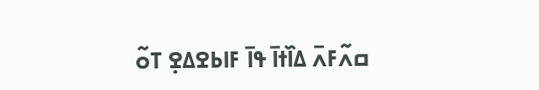ߛߍ߬ߓߍ߫ ߡߊ߰ߙߊ߫ ߟߊ߫ ߓߊߕߐߡߐ߲ ߠߋ߬